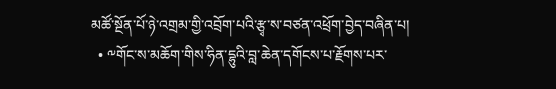མཚོ་སྔོན་པོ་ཉེ་འགྲམ་གྱི་འབྲོག་པའི་རྩྭ་ས་བཙན་འཕྲོག་བྱེད་བཞིན་པ།
  • ༸གོང་ས་མཆོག་གིས་ཧིན་དྷུའི་བླ་ཆེན་དགོངས་པ་རྗོགས་པར་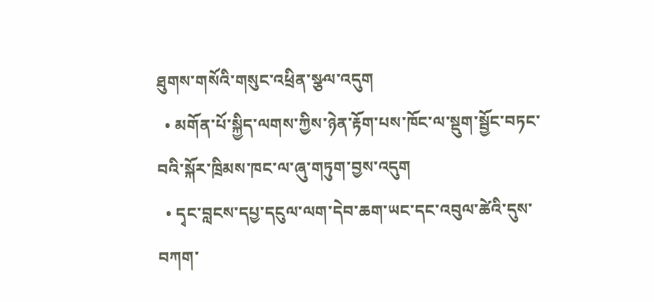ཐུགས་གསོའི་གསུང་འཕྲིན་སྩལ་འདུག
  • མགོན་པོ་སྐྱིད་ལགས་ཀྱིས་ཉེན་རྟོག་པས་ཁོང་ལ་སྡུག་སྦྱོང་བཏང་བའི་སྐོར་ཁྲིམས་ཁང་ལ་ཞུ་གཏུག་བྱས་འདུག
  • དྭང་བླངས་དཔྱ་དངུལ་ལག་དེབ་ཆག་ཡང་དང་འབུལ་ཚེའི་དུས་བཀག་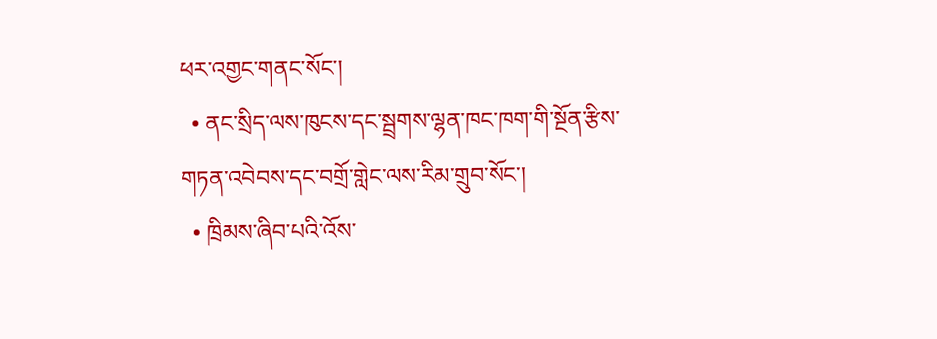ཕར་འགྱང་གནང་སོང་།
  • ནང་སྲིད་ལས་ཁུངས་དང་སྦྲགས་ལྷན་ཁང་ཁག་གི་སྔོན་རྩིས་གཏན་འབེབས་དང་བགྲོ་གླེང་ལས་རིམ་གྲུབ་སོང་།
  • ཁྲིམས་ཞིབ་པའི་འོས་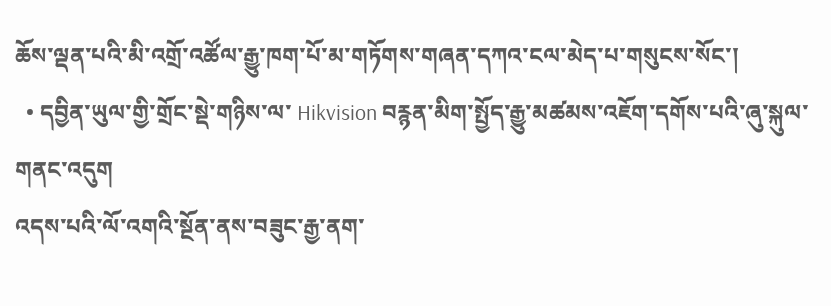ཆོས་ལྡན་པའི་མི་འགྲོ་འཚོལ་རྒྱུ་ཁག་པོ་མ་གཏོགས་གཞན་དཀའ་ངལ་མེད་པ་གསུངས་སོང་།
  • དབྱིན་ཡུལ་གྱི་གྲོང་སྡེ་གཉིས་ལ་ Hikvision བརྙན་མིག་སྤྱོད་རྒྱུ་མཚམས་འཇོག་དགོས་པའི་ཞུ་སྐུལ་གནང་འདུག
འདས་པའི་ལོ་འགའི་སྔོན་ནས་བཟུང་རྒྱ་ནག་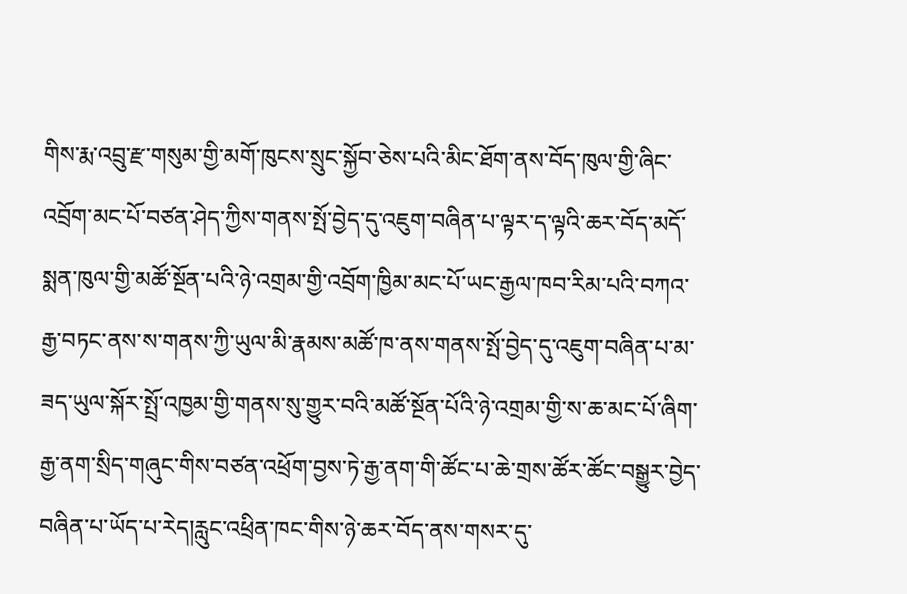གིས་རྨ་འབྲུ་རྫ་གསུམ་གྱི་མགོ་ཁུངས་སྲུང་སྐྱོབ་ཅེས་པའི་མིང་ཐོག་ནས་བོད་ཁུལ་གྱི་ཞིང་འབྲོག་མང་པོ་བཙན་ཤེད་ཀྱིས་གནས་སྤོ་བྱེད་དུ་འཇུག་བཞིན་པ་ལྟར་ད་ལྟའི་ཆར་བོད་མདོ་སྨན་ཁུལ་གྱི་མཚོ་སྔོན་པའི་ཉེ་འགྲམ་གྱི་འབྲོག་ཁྱིམ་མང་པོ་ཡང་རྒྱལ་ཁབ་རིམ་པའི་བཀའ་རྒྱ་བཏང་ནས་ས་གནས་ཀྱི་ཡུལ་མི་རྣམས་མཚོ་ཁ་ནས་གནས་སྤོ་བྱེད་དུ་འཇུག་བཞིན་པ་མ་ཟད་ཡུལ་སྐོར་སྤྲོ་འཁྱམ་གྱི་གནས་སུ་གྱུར་བའི་མཚོ་སྔོན་པོའི་ཉེ་འགྲམ་གྱི་ས་ཆ་མང་པོ་ཞིག་རྒྱ་ནག་སྲིད་གཞུང་གིས་བཙན་འཕྲོག་བྱས་ཏེ་རྒྱ་ནག་གི་ཚོང་པ་ཆེ་གྲས་ཚོར་ཚོང་བསྒྱུར་བྱེད་བཞིན་པ་ཡོད་པ་རེད།རླུང་འཕྲིན་ཁང་གིས་ཉེ་ཆར་བོད་ནས་གསར་དུ་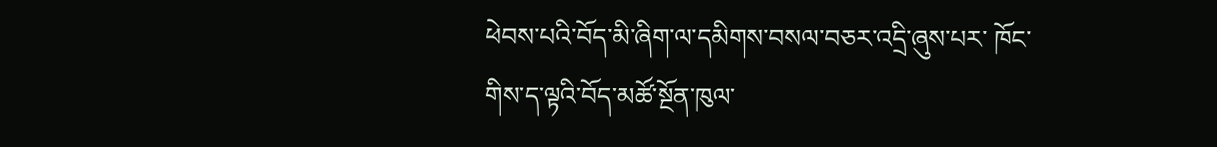ཕེབས་པའི་བོད་མི་ཞིག་ལ་དམིགས་བསལ་བཅར་འདྲི་ཞུས་པར་ ཁོང་གིས་ད་ལྟའི་བོད་མཚོ་སྔོན་ཁུལ་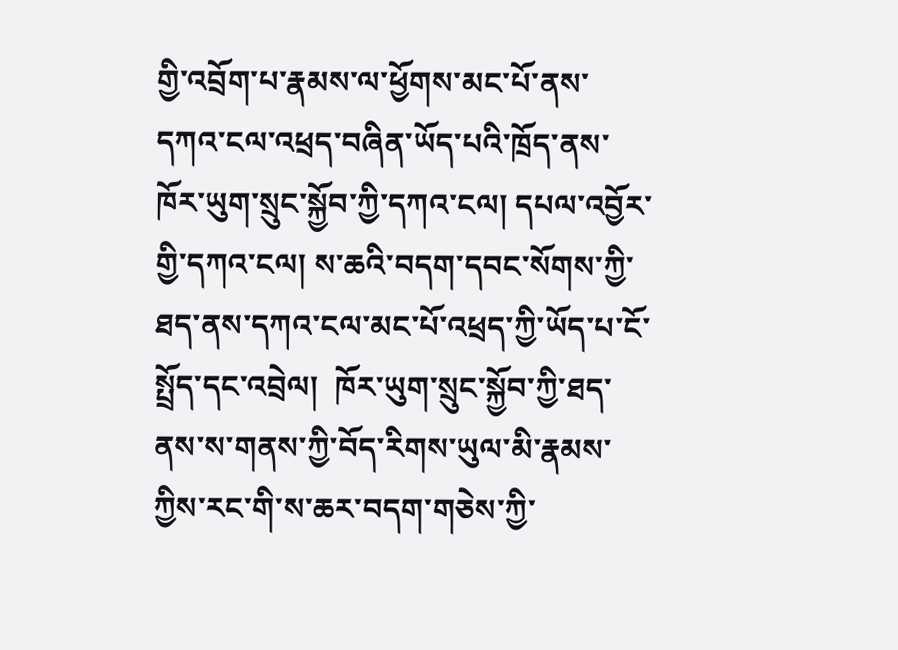གྱི་འབྲོག་པ་རྣམས་ལ་ཕྱོགས་མང་པོ་ནས་དཀའ་ངལ་འཕྲད་བཞིན་ཡོད་པའི་ཁྲོད་ནས་ཁོར་ཡུག་སྲུང་སྐྱོབ་ཀྱི་དཀའ་ངལ། དཔལ་འབྱོར་གྱི་དཀའ་ངལ། ས་ཆའི་བདག་དབང་སོགས་ཀྱི་ཐད་ནས་དཀའ་ངལ་མང་པོ་འཕྲད་ཀྱི་ཡོད་པ་ངོ་སྤྲོད་དང་འབྲེལ།  ཁོར་ཡུག་སྲུང་སྐྱོབ་ཀྱི་ཐད་ནས་ས་གནས་ཀྱི་བོད་རིགས་ཡུལ་མི་རྣམས་ཀྱིས་རང་གི་ས་ཆར་བདག་གཅེས་ཀྱི་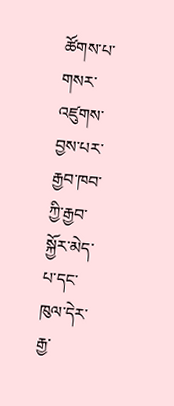ཚོགས་པ་གསར་འཛུགས་བྱས་པར་རྒྱབ་ཁབ་ཀྱི་རྒྱབ་སྐྱོར་མེད་པ་དང་ཁུལ་དེར་རྒྱ་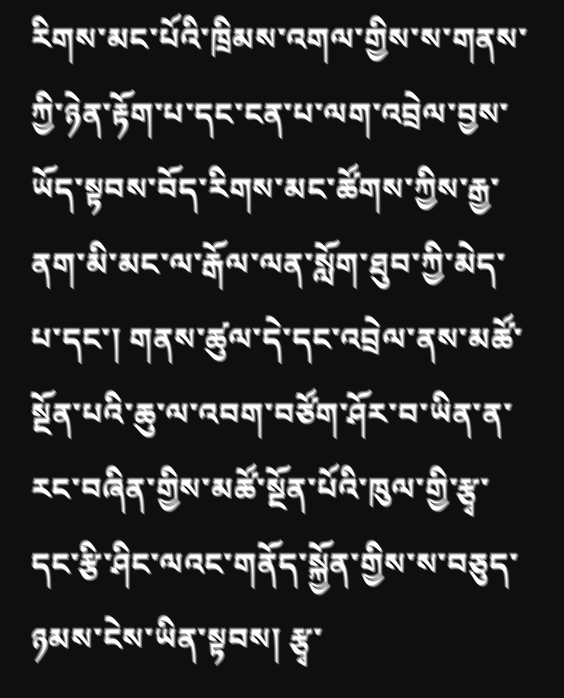རིགས་མང་པོའི་ཁྲིམས་འགལ་གྱིས་ས་གནས་ཀྱི་ཉེན་རྟོག་པ་དང་ངན་པ་ལག་འབྲེལ་བྱས་ཡོད་སྟབས་བོད་རིགས་མང་ཚོགས་ཀྱིས་རྒྱ་ནག་མི་མང་ལ་རྒོལ་ལན་སློག་ཐུབ་ཀྱི་མེད་པ་དང་། གནས་ཚུལ་དེ་དང་འབྲེལ་ནས་མཚོ་སྔོན་པའི་ཆུ་ལ་འབག་བཙོག་ཤོར་བ་ཡིན་ན་རང་བཞིན་གྱིས་མཚོ་སྔོན་པོའི་ཁུལ་གྱི་རྩྭ་དང་རྩི་ཤིང་ལའང་གནོད་སྐྱོན་གྱིས་ས་བཅུད་ཉམས་ངེས་ཡིན་སྟབས། རྩྭ་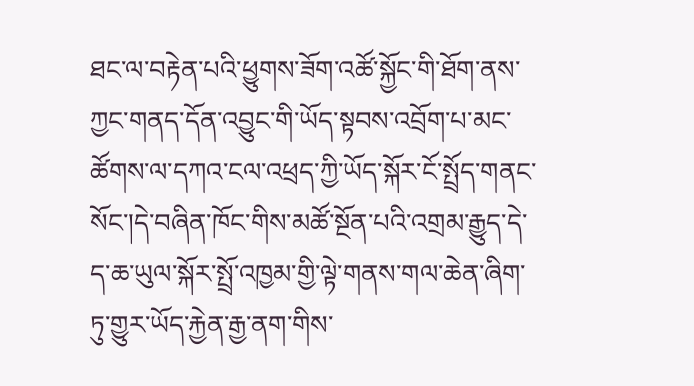ཐང་ལ་བརྟེན་པའི་ཕྱུགས་ཟོག་འཚོ་སྐྱོང་གི་ཐོག་ནས་ཀྱང་གནད་དོན་འབྱུང་གི་ཡོད་སྟབས་འབྲོག་པ་མང་ཚོགས་ལ་དཀའ་ངལ་འཕྲད་ཀྱི་ཡོད་སྐོར་ངོ་སྤྲོད་གནང་སོང་།དེ་བཞིན་ཁོང་གིས་མཚོ་སྔོན་པའི་འགྲམ་རྒྱུད་དེ་ད་ཆ་ཡུལ་སྐོར་སྤྲོ་འཁྱམ་གྱི་ལྟེ་གནས་གལ་ཆེན་ཞིག་ཏུ་གྱུར་ཡོད་རྐྱེན་རྒྱ་ནག་གིས་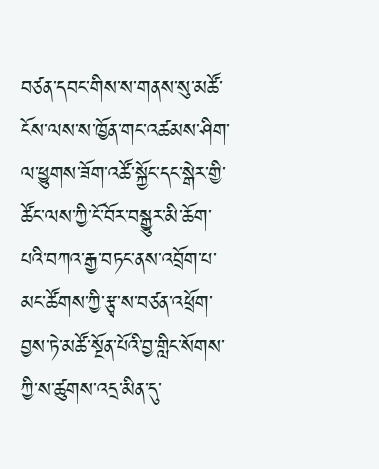བཙན་དབང་གིས་ས་གནས་སུ་མཚོ་ངོས་ལས་ས་ཁྱོན་གང་འཚམས་ཤིག་ལ་ཕྱུགས་ཟོག་འཚོ་སྐྱོང་དང་སྒེར་གྱི་ཚོང་ལས་ཀྱི་ངོ་བོར་བསྒྱུར་མི་ཆོག་པའི་བཀའ་རྒྱ་བཏང་ནས་འབྲོག་པ་མང་ཚོགས་ཀྱི་རྩྭ་ས་བཙན་འཕྲོག་བྱས་ཏེ་མཚོ་སྔོན་པོའི་བྱ་གླིང་སོགས་ཀྱི་ས་ཚུགས་འདྲ་མིན་དུ་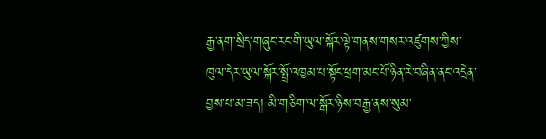རྒྱ་ནག་སྲིད་གཞུང་རང་གི་ཡུལ་སྐོར་ལྟེ་གནས་གསར་འཛུགས་ཀྱིས་ཁུལ་དེར་ཡུལ་སྐོར་སྤྲོ་འཁྱམ་པ་སྟོང་ཕྲག་མང་པོ་ཉིན་རེ་བཞིན་ནང་འདྲེན་བྱས་པ་མ་ཟད། མི་གཅིག་ལ་སྒོར་ཉིས་བརྒྱ་ནས་སུམ་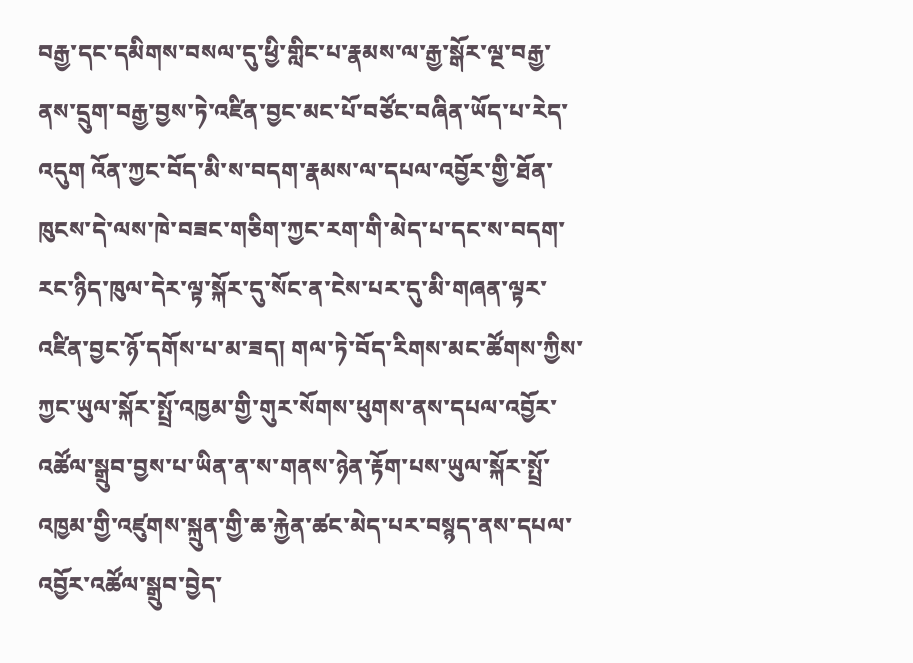བརྒྱ་དང་དམིགས་བསལ་དུ་ཕྱི་གླིང་པ་རྣམས་ལ་རྒྱ་སྒོར་ལྔ་བརྒྱ་ནས་དྲུག་བརྒྱ་བྱས་ཏེ་འཛིན་བྱང་མང་པོ་བཙོང་བཞིན་ཡོད་པ་རེད་འདུག འོན་ཀྱང་བོད་མི་ས་བདག་རྣམས་ལ་དཔལ་འབྱོར་གྱི་ཐོན་ཁུངས་དེ་ལས་ཁེ་བཟང་གཅིག་ཀྱང་རག་གི་མེད་པ་དང་ས་བདག་རང་ཉིད་ཁུལ་དེར་ལྟ་སྐོར་དུ་སོང་ན་ངེས་པར་དུ་མི་གཞན་ལྟར་འཛིན་བྱང་ཉོ་དགོས་པ་མ་ཟད། གལ་ཏེ་བོད་རིགས་མང་ཚོགས་ཀྱིས་ཀྱང་ཡུལ་སྐོར་སྤྲོ་འཁྱམ་གྱི་གུར་སོགས་ཕུགས་ནས་དཔལ་འབྱོར་འཚོལ་སྒྲུབ་བྱས་པ་ཡིན་ན་ས་གནས་ཉེན་རྟོག་པས་ཡུལ་སྐོར་སྤྲོ་འཁྱམ་གྱི་འཛུགས་སྐྲུན་གྱི་ཆ་རྐྱེན་ཚང་མེད་པར་བསྙད་ནས་དཔལ་འབྱོར་འཚོལ་སྒྲུབ་བྱེད་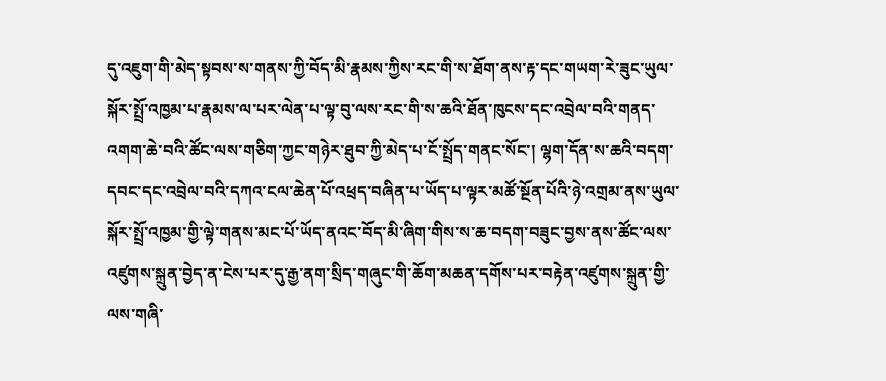དུ་འཇུག་གི་མེད་སྟབས་ས་གནས་ཀྱི་བོད་མི་རྣམས་ཀྱིས་རང་གི་ས་ཐོག་ནས་རྟ་དང་གཡག་རེ་ཟུང་ཡུལ་སྐོར་སྤྲོ་འཁྱམ་པ་རྣམས་ལ་པར་ལེན་པ་ལྟ་བུ་ལས་རང་གི་ས་ཆའི་ཐོན་ཁུངས་དང་འབྲེལ་བའི་གནད་འགག་ཆེ་བའི་ཚོང་ལས་གཅིག་ཀྱང་གཉེར་ཐུབ་ཀྱི་མེད་པ་ངོ་སྤྲོད་གནང་སོང་། ལྷག་དོན་ས་ཆའི་བདག་དབང་དང་འབྲེལ་བའི་དཀའ་ངལ་ཆེན་པོ་འཕྲད་བཞིན་པ་ཡོད་པ་ལྟར་མཚོ་སྔོན་པོའི་ཉེ་འགྲམ་ནས་ཡུལ་སྐོར་སྤྲོ་འཁྱམ་གྱི་ལྟེ་གནས་མང་པོ་ཡོད་ནའང་བོད་མི་ཞིག་གིས་ས་ཆ་བདག་བཟུང་བྱས་ནས་ཚོང་ལས་འཛུགས་སྐྲུན་བྱེད་ན་ངེས་པར་དུ་རྒྱ་ནག་སྲིད་གཞུང་གི་ཆོག་མཆན་དགོས་པར་བརྟེན་འཛུགས་སྐྲུན་གྱི་ལས་གཞི་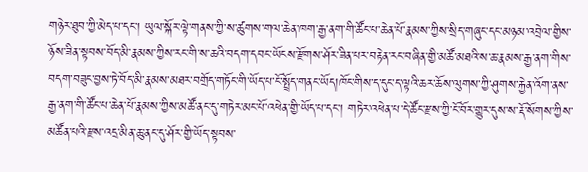གཉེར་ཐུབ་ཀྱི་མེད་པ་དང་། ཡུལ་སྐོར་ལྟེ་གནས་ཀྱི་ས་ཚུགས་གལ་ཆེན་ཁག་རྒྱ་ནག་གི་ཚོང་པ་ཆེན་པོ་རྣམས་ཀྱིས་སྲིད་གཞུང་དང་མཉམ་འབྲེལ་གྱིས་ཉོས་ཟིན་སྟབས་བོད་མི་རྣམས་ཀྱིས་རང་གི་ས་ཆའི་བདག་དབང་ཡོངས་རྫོགས་ཤོར་ཟིན་པར་བརྟེན་རང་བཞིན་གྱི་མཚོ་མཐའི་ས་ཆ་རྣམས་རྒྱ་ནག་གིས་བདག་བཟུང་བྱས་ཏེ་བོད་མི་རྣམས་མཐར་བགྲོད་གཏོང་གི་ཡོད་པ་ངོ་སྤྲོད་གནང་ཡོད།ཁོང་གིས་ད་དུང་ད་ལྟའི་ཆར་ཆོས་ལུགས་ཀྱི་ཤུགས་རྐྱེན་འོག་ནས་རྒྱ་ནག་གི་ཚོང་པ་ཆེན་པོ་རྣམས་ཀྱིས་མཚོ་ནང་དུ་གཏེར་མང་པོ་འཕེན་གྱི་ཡོད་པ་དང་། གཏེར་འཕེན་པ་དེ་ཚོང་རྫས་ཀྱི་ངོ་བོར་གྱུར་དུས་ས་རྡོ་སོགས་ཀྱིས་མཚོན་པའི་རྫས་འདྲ་མིན་ཆུ་ནང་དུ་ཤོར་གྱི་ཡོད་སྟབས་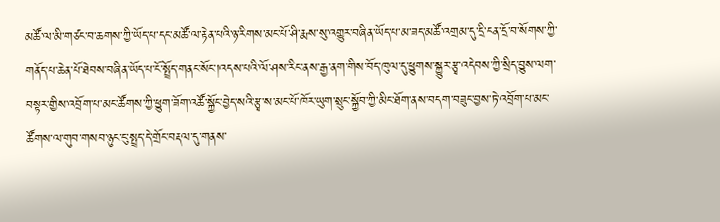མཚོ་ལ་མི་གཙང་བ་ཆགས་ཀྱི་ཡོད་པ་དང་མཚོ་ལ་རྟེན་པའི་ཉ་རིགས་མང་པོ་ཤི་རྨས་སུ་འགྱུར་བཞིན་ཡོད་པ་མ་ཟད་མཚོ་འགྲམ་དུ་དྲི་ངན་དྲོ་བ་སོགས་ཀྱི་གནོད་པ་ཆེན་པོ་ཐེབས་བཞིན་ཡོད་པ་ངོ་སྤྲོད་གནང་སོང་།འདས་པའི་ལོ་ཤས་རིང་ནས་རྒྱ་ནག་གིས་བོད་ཁུལ་དུ་ཕྱུགས་སྐྱུར་རྩྭ་འདེབས་ཀྱི་སྲིད་བྱུས་ལག་བསྟར་གྱིས་འབྲོག་པ་མང་ཚོགས་ཀྱི་ཕྱུག་ཟོག་འཚོ་སྐྱོང་བྱེད་སའི་རྩྭ་ས་མང་པོ་ཁོར་ཡུག་སྲུང་སྐྱོབ་ཀྱི་མིང་ཐོག་ནས་བདག་བཟུང་བྱས་ཏེ་འབྲོག་པ་མང་ཚོགས་ལ་གུབ་གསབ་ཉུང་ངུ་སྤྲད་དེ་གྲོང་བརྡལ་དུ་གནས་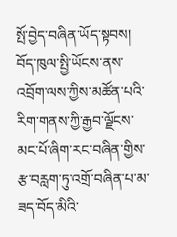སྤོ་བྱེད་བཞིན་ཡོད་སྟབས། བོད་ཁུལ་སྤྱི་ཡོངས་ནས་འབྲོག་ལས་ཀྱིས་མཚོན་པའི་རིག་གནས་ཀྱི་རྒྱབ་ལྗོངས་མང་པོ་ཞིག་རང་བཞིན་གྱིས་རྩ་བརླག་ཏུ་འགྲོ་བཞིན་པ་མ་ཟད་བོད་མིའི་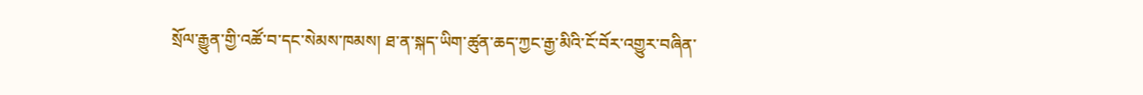སྲོལ་རྒྱུན་གྱི་འཚོ་བ་དང་སེམས་ཁམས། ཐ་ན་སྐད་ཡིག་ཚུན་ཆད་ཀྱང་རྒྱ་མིའི་ངོ་བོར་འགྱུར་བཞིན་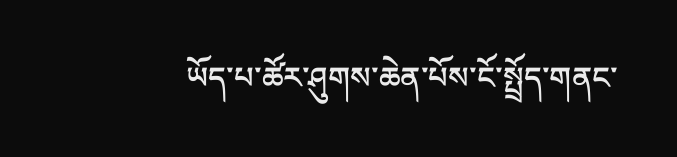ཡོད་པ་ཚོར་ཤུགས་ཆེན་པོས་ངོ་སྤྲོད་གནང་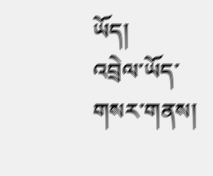ཡོད།
འབྲེལ་ཡོད་གསར་གནས།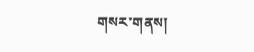གསར་གནས།